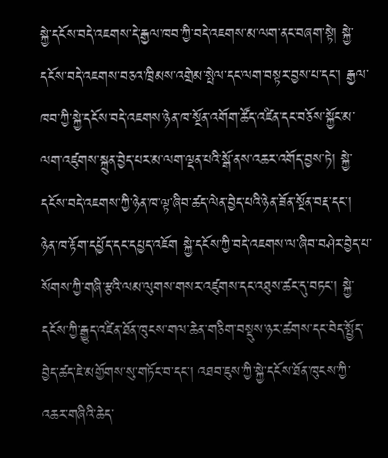སྐྱེ་དངོས་བདེ་འཇགས་དེ་རྒྱལ་ཁབ་ཀྱི་བདེ་འཇགས་མ་ལག་ནང་བཞག་སྟེ། སྐྱེ་དངོས་བདེ་འཇགས་བཅའ་ཁྲིམས་འགྲེམ་སྤེལ་དང་ལག་བསྟར་བྱས་པ་དང་། རྒྱལ་ཁབ་ཀྱི་སྐྱེ་དངོས་བདེ་འཇགས་ཉེན་ཁ་སྔོན་འགོག་ཚོད་འཛིན་དང་བཅོས་སྐྱོང་མ་ལག་འཛུགས་སྐྲུན་བྱེད་པར་མ་ལག་ལྡན་པའི་སྒོ་ནས་འཆར་འགོད་བྱས་ཏེ། སྐྱེ་དངོས་བདེ་འཇགས་ཀྱི་ཉེན་ཁ་ལྟ་ཞིབ་ཚད་ལེན་བྱེད་པའི་ཉེན་ཟོན་སྔོན་བརྡ་དང་། ཉེན་ཁ་རྟོག་དཔྱོད་དང་དཔྱད་འཇོག སྐྱེ་དངོས་ཀྱི་བདེ་འཇགས་ལ་ཞིབ་བཤེར་བྱེད་པ་སོགས་ཀྱི་གཞི་རྩའི་ལམ་ལུགས་གསར་འཛུགས་དང་འཐུས་ཚང་དུ་བཏང་། སྐྱེ་དངོས་ཀྱི་རྒྱུད་འཛིན་ཐོན་ཁུངས་གལ་ཆེན་གཅིག་བསྡུས་ཉར་ཚགས་དང་བེད་སྤྱོད་བྱེད་ཚད་ཇེ་མགྱོགས་སུ་གཏོང་བ་དང་། འཐབ་ཇུས་ཀྱི་སྐྱེ་དངོས་ཐོན་ཁུངས་ཀྱི་འཆར་གཞིའི་ཆེད་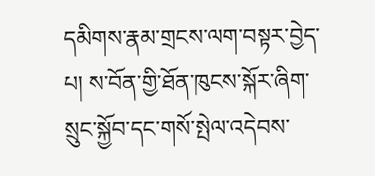དམིགས་རྣམ་གྲངས་ལག་བསྟར་བྱེད་པ། ས་བོན་གྱི་ཐོན་ཁུངས་སྐོར་ཞིག་སྲུང་སྐྱོབ་དང་གསོ་སྤེལ་འདེབས་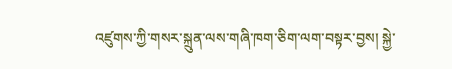འཛུགས་ཀྱི་གསར་སྐྲུན་ལས་གཞི་ཁག་ཅིག་ལག་བསྟར་བྱས། སྐྱེ་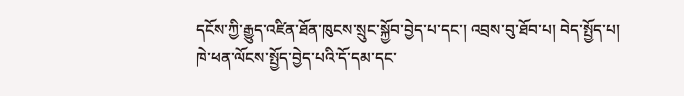དངོས་ཀྱི་རྒྱུད་འཛིན་ཐོན་ཁུངས་སྲུང་སྐྱོབ་བྱེད་པ་དང་། འབྲས་བུ་ཐོབ་པ། བེད་སྤྱོད་པ། ཁེ་ཕན་ལོངས་སྤྱོད་བྱེད་པའི་དོ་དམ་དང་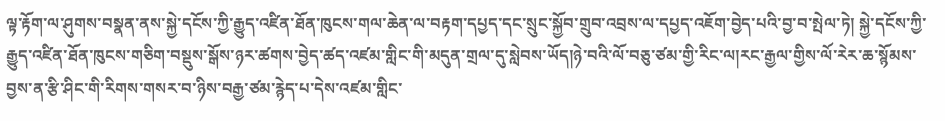ལྟ་རྟོག་ལ་ཤུགས་བསྣན་ནས་སྐྱེ་དངོས་ཀྱི་རྒྱུད་འཛིན་ཐོན་ཁུངས་གལ་ཆེན་ལ་བརྟག་དཔྱད་དང་སྲུང་སྐྱོབ་གྲུབ་འབྲས་ལ་དཔྱད་འཇོག་བྱེད་པའི་བྱ་བ་སྤེལ་ཏེ། སྐྱེ་དངོས་ཀྱི་རྒྱུད་འཛིན་ཐོན་ཁུངས་གཅིག་བསྡུས་སྒོས་ཉར་ཚགས་བྱེད་ཚད་འཛམ་གླིང་གི་མདུན་གྲལ་དུ་སླེབས་ཡོད།ཉེ་བའི་ལོ་བཅུ་ཙམ་གྱི་རིང་ལ།རང་རྒྱལ་གྱིས་ལོ་རེར་ཆ་སྙོམས་བྱས་ན་རྩི་ཤིང་གི་རིགས་གསར་བ་ཉིས་བརྒྱ་ཙམ་རྙེད་པ་དེས་འཛམ་གླིང་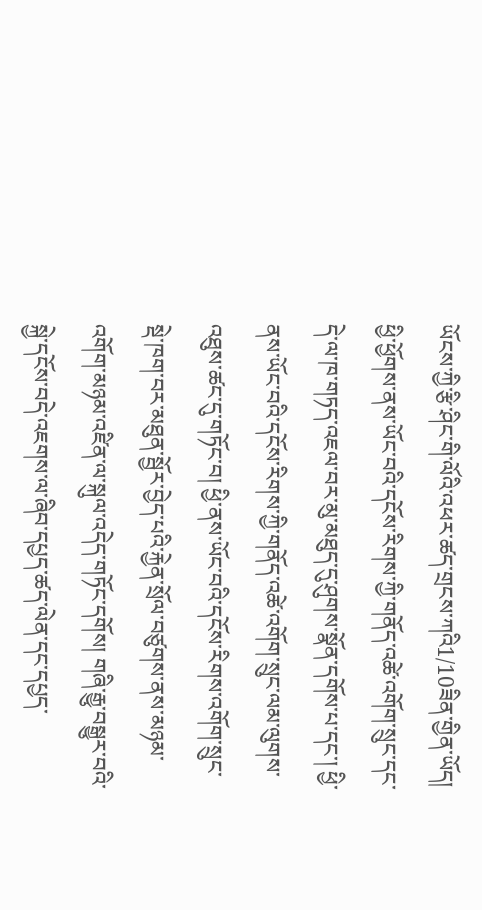ཡོངས་ཀྱི་རྩི་ཤིང་གི་ལོའི་འཕར་ཚད་གྲངས་ཀའི1/10ཟིན་གྱིན་ཡོད། ཕྱི་ཕྱོགས་ནས་ཡོང་བའི་དངོས་རིགས་ཀྱི་གནོད་འཚེ་འགོག་སྲུང་དང་དེ་ལ་ཁ་གཏད་འཇལ་བར་མུ་མཐུད་དུ་ཤུགས་སྣོན་དགོས་པ་དང་། ཕྱི་ནས་ཡོང་བའི་དངོས་རིགས་ཀྱི་གནོད་འཚེ་འགོག་སྲུང་ལམ་ལུགས་འཐུས་ཚང་དུ་གཏོང་བ། ཕྱི་ནས་ཡོང་བའི་དངོས་རིགས་འགོག་སྲུང་སྡེ་ཁག་བར་མཐུན་སྦྱོར་བྱེད་པའི་རྐྱེན་སྲོལ་བཙུགས་ནས་མཉམ་འགོག་མཉམ་འཛིན་ལ་སྐུལ་འདེད་གཏོང་དགོས། གཞི་རྒྱུ་བསྒྱུར་བའི་སྐྱེ་དངོས་བདེ་འཇགས་ལ་ཞིབ་དཔྱད་ཚད་ལེན་དང་དཔྱད་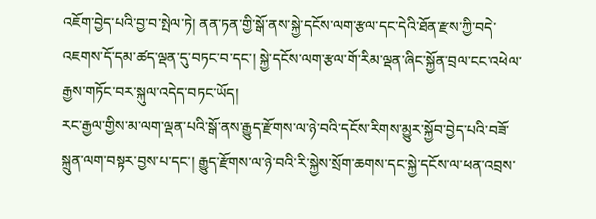འཇོག་བྱེད་པའི་བྱ་བ་སྤེལ་ཏེ། ནན་ཏན་གྱི་སྒོ་ནས་སྐྱེ་དངོས་ལག་རྩལ་དང་དེའི་ཐོན་རྫས་ཀྱི་བདེ་འཇགས་དོ་དམ་ཚད་ལྡན་དུ་བཏང་བ་དང་། སྐྱེ་དངོས་ལག་རྩལ་གོ་རིམ་ལྡན་ཞིང་སྐྱོན་བྲལ་ངང་འཕེལ་རྒྱས་གཏོང་བར་སྐུལ་འདེད་བཏང་ཡོད།
རང་རྒྱལ་གྱིས་མ་ལག་ལྡན་པའི་སྒོ་ནས་རྒྱུད་རྫོགས་ལ་ཉེ་བའི་དངོས་རིགས་མྱུར་སྐྱོབ་བྱེད་པའི་བཟོ་སྐྲུན་ལག་བསྟར་བྱས་པ་དང་། རྒྱུད་རྫོགས་ལ་ཉེ་བའི་རི་སྐྱེས་སྲོག་ཆགས་དང་སྐྱེ་དངོས་ལ་ཕན་འབྲས་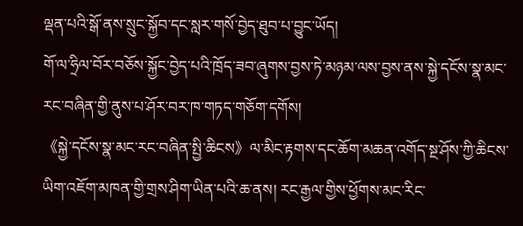ལྡན་པའི་སྒོ་ནས་སྲུང་སྐྱོབ་དང་སླར་གསོ་བྱེད་ཐུབ་པ་བྱུང་ཡོད།
གོ་ལ་ཧྲིལ་བོར་བཅོས་སྐྱོང་བྱེད་པའི་ཁྲོད་ཟབ་ཞུགས་བྱས་ཏེ་མཉམ་ལས་བྱས་ནས་སྐྱེ་དངོས་སྣ་མང་རང་བཞིན་གྱི་ནུས་པ་ཤོར་བར་ཁ་གཏད་གཅོག་དགོས།
《སྐྱེ་དངོས་སྣ་མང་རང་བཞིན་སྤྱི་ཆིངས》ལ་མིང་རྟགས་དང་ཆོག་མཆན་འགོད་སྔ་ཤོས་ཀྱི་ཆིངས་ཡིག་འཇོག་མཁན་གྱི་གྲས་ཤིག་ཡིན་པའི་ཆ་ནས། རང་རྒྱལ་གྱིས་ཕྱོགས་མང་རིང་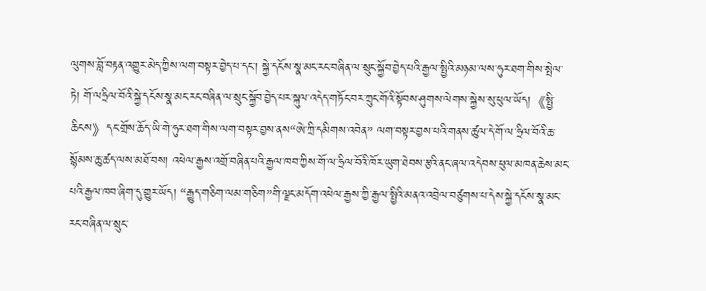ལུགས་བློ་བརྟན་འགྱུར་མེད་ཀྱིས་ལག་བསྟར་བྱེད་པ་དང་། སྐྱེ་དངོས་སྣ་མང་རང་བཞིན་ལ་སྲུང་སྐྱོབ་བྱེད་པའི་རྒྱལ་སྤྱིའི་མཉམ་ལས་ཧུར་ཐག་གིས་སྤེལ་ཏེ། གོ་ལཧྲིལ་བོའི་སྐྱེ་དངོས་སྣ་མང་རང་བཞིན་ལ་སྲུང་སྐྱོབ་བྱེད་པར་སྐུལ་འདེད་གཏོང་བར་ཀྲུང་གོའི་སྟོབས་ཤུགས་ལེགས་སྐྱེས་སུ་ཕུལ་ཡོད།《སྤྱི་ཆིངས》དང་གྲོས་ཆོད་ཡི་གེ་ཧུར་ཐག་གིས་ལག་བསྟར་བྱས་ནས“ཨེ་ཀྲི་དམིགས་འབེན” ལག་བསྟར་བྱས་པའི་གནས་ཚུལ་དེ་གོ་ལ་ཧྲིལ་བོའི་ཆ་སྙོམས་ཆུ་ཚད་ལས་མཐོ་བས། འཕེལ་རྒྱས་འགྲོ་བཞིན་པའི་རྒྱལ་ཁབ་ཀྱིས་གོ་ལ་ཧྲིལ་བོའི་ཁོར་ཡུག་ཐེབས་རྩའི་ནང་ཞལ་འདེབས་ཕུལ་མཁན་ཆེས་མང་པའི་རྒྱལ་ཁབ་ཞིག་དུ་གྱུར་ཡོད། “རྒྱུད་གཅིག་ལམ་གཅིག”གི་ལྗང་མདོག་འཕེལ་རྒྱས་ཀྱི་རྒྱལ་སྤྱིའི་མནའ་འབྲེལ་བཙུགས་པ་དེས་སྐྱེ་དངོས་སྣ་མང་རང་བཞིན་ལ་སྲུང་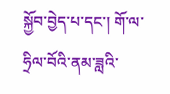སྐྱོབ་བྱེད་པ་དང་། གོ་ལ་ཧྲིལ་བོའི་ནམ་ཟླའི་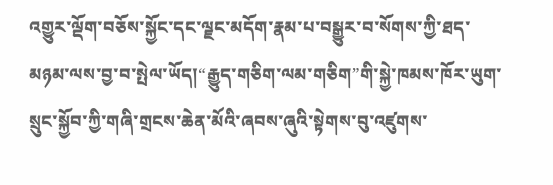འགྱུར་ལྡོག་བཅོས་སྐྱོང་དང་ལྗང་མདོག་རྣམ་པ་བསྒྱུར་བ་སོགས་ཀྱི་ཐད་མཉམ་ལས་བྱ་བ་སྤེལ་ཡོད།“རྒྱུད་གཅིག་ལམ་གཅིག”གི་སྐྱེ་ཁམས་ཁོར་ཡུག་སྲུང་སྐྱོབ་ཀྱི་གཞི་གྲངས་ཆེན་མོའི་ཞབས་ཞུའི་སྟེགས་བུ་འཛུགས་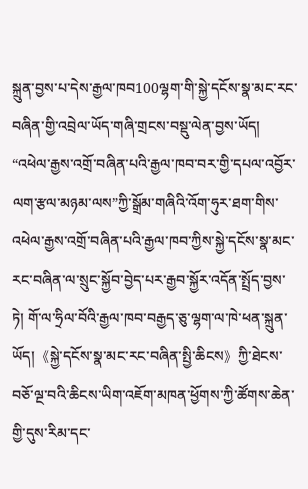སྐྲུན་བྱས་པ་དེས་རྒྱལ་ཁབ100ལྷག་གི་སྐྱེ་དངོས་སྣ་མང་རང་བཞིན་གྱི་འབྲེལ་ཡོད་གཞི་གྲངས་བསྡུ་ལེན་བྱས་ཡོད། “འཕེལ་རྒྱས་འགྲོ་བཞིན་པའི་རྒྱལ་ཁབ་བར་གྱི་དཔལ་འབྱོར་ལག་རྩལ་མཉམ་ལས”ཀྱི་སྒྲོམ་གཞིའི་འོག་ཧུར་ཐག་གིས་འཕེལ་རྒྱས་འགྲོ་བཞིན་པའི་རྒྱལ་ཁབ་ཀྱིས་སྐྱེ་དངོས་སྣ་མང་རང་བཞིན་ལ་སྲུང་སྐྱོབ་བྱེད་པར་རྒྱབ་སྐྱོར་འདོན་སྤྲོད་བྱས་ཏེ། གོ་ལ་ཧྲིལ་བོའི་རྒྱལ་ཁབ་བརྒྱད་ཅུ་ལྷག་ལ་ཁེ་ཕན་སྐྲུན་ཡོད།《སྐྱེ་དངོས་སྣ་མང་རང་བཞིན་སྤྱི་ཆིངས》ཀྱི་ཐེངས་བཅོ་ལྔ་བའི་ཆིངས་ཡིག་འཇོག་མཁན་ཕྱོགས་ཀྱི་ཚོགས་ཆེན་གྱི་དུས་རིམ་དང་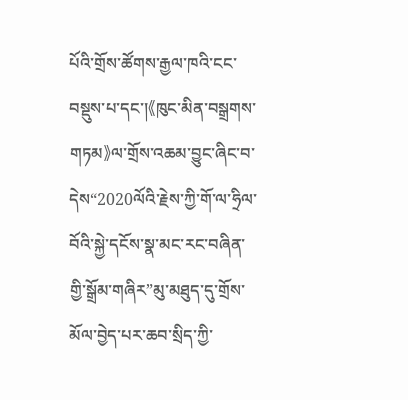པོའི་གྲོས་ཚོགས་རྒྱལ་ཁའི་ངང་བསྡུས་པ་དང་།《ཁུང་མིན་བསྒྲགས་གཏམ》ལ་གྲོས་འཆམ་བྱུང་ཞིང་བ་དེས“2020ལོའི་རྗེས་ཀྱི་གོ་ལ་ཧྲིལ་བོའི་སྐྱེ་དངོས་སྣ་མང་རང་བཞིན་གྱི་སྒྲོམ་གཞིར”མུ་མཐུད་དུ་གྲོས་མོལ་བྱེད་པར་ཆབ་སྲིད་ཀྱི་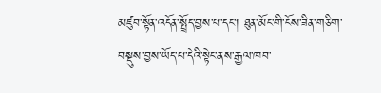མཛུབ་སྟོན་འདོན་སྤྲོད་བྱས་པ་དང་། ཐུན་མོང་གི་ངོས་ཟིན་གཅིག་བསྡུས་བྱས་ཡོད་པ་དེའི་སྟེང་ནས་རྒྱལ་ཁབ་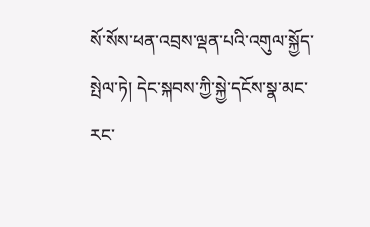སོ་སོས་ཕན་འབྲས་ལྡན་པའི་འགུལ་སྐྱོད་སྤེལ་ཏེ། དེང་སྐབས་ཀྱི་སྐྱེ་དངོས་སྣ་མང་རང་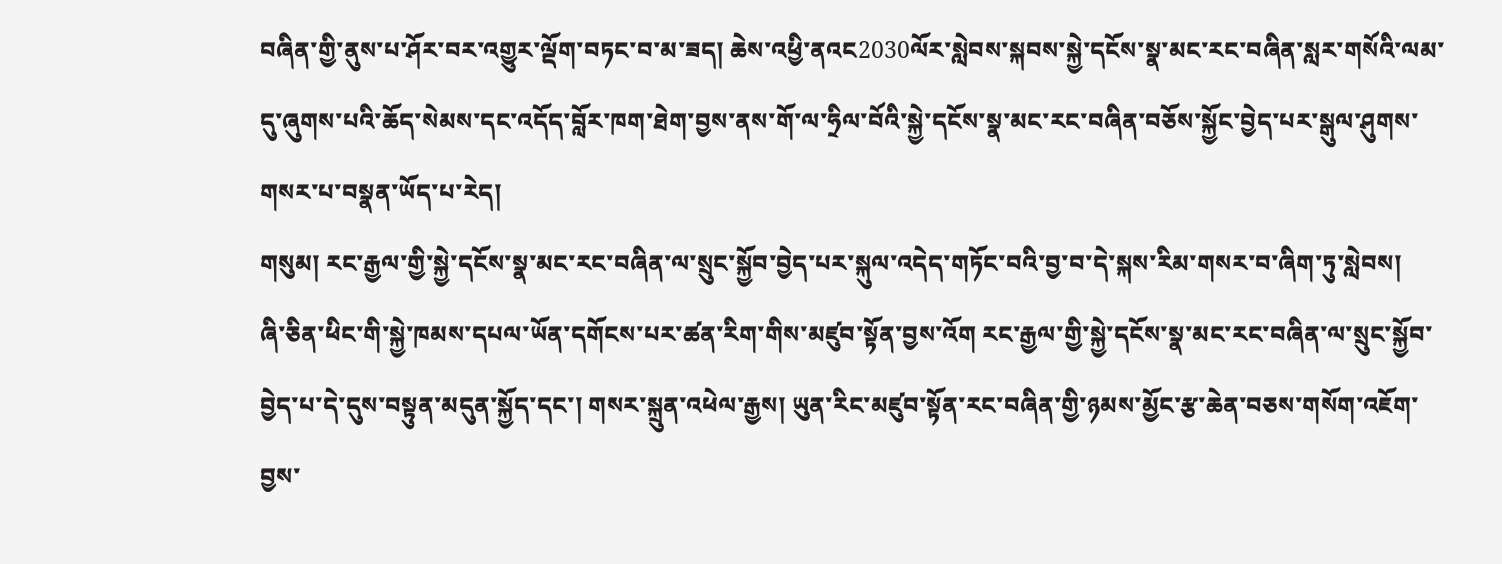བཞིན་གྱི་ནུས་པ་ཤོར་བར་འགྱུར་ལྡོག་བཏང་བ་མ་ཟད། ཆེས་འཕྱི་ནའང2030ལོར་སླེབས་སྐབས་སྐྱེ་དངོས་སྣ་མང་རང་བཞིན་སླར་གསོའི་ལམ་དུ་ཞུགས་པའི་ཆོད་སེམས་དང་འདོད་བློར་ཁག་ཐེག་བྱས་ནས་གོ་ལ་ཧྲིལ་བོའི་སྐྱེ་དངོས་སྣ་མང་རང་བཞིན་བཅོས་སྐྱོང་བྱེད་པར་སྒུལ་ཤུགས་གསར་པ་བསྣན་ཡོད་པ་རེད།
གསུམ། རང་རྒྱལ་གྱི་སྐྱེ་དངོས་སྣ་མང་རང་བཞིན་ལ་སྲུང་སྐྱོབ་བྱེད་པར་སྐུལ་འདེད་གཏོང་བའི་བྱ་བ་དེ་སྐས་རིམ་གསར་བ་ཞིག་ཏུ་སླེབས།
ཞི་ཅིན་ཕིང་གི་སྐྱེ་ཁམས་དཔལ་ཡོན་དགོངས་པར་ཚན་རིག་གིས་མཛུབ་སྟོན་བྱས་འོག རང་རྒྱལ་གྱི་སྐྱེ་དངོས་སྣ་མང་རང་བཞིན་ལ་སྲུང་སྐྱོབ་བྱེད་པ་དེ་དུས་བསྟུན་མདུན་སྐྱོད་དང་། གསར་སྐྲུན་འཕེལ་རྒྱས། ཡུན་རིང་མཛུབ་སྟོན་རང་བཞིན་གྱི་ཉམས་མྱོང་རྩ་ཆེན་བཅས་གསོག་འཇོག་བྱས་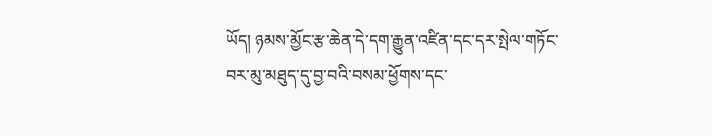ཡོད། ཉམས་མྱོང་རྩ་ཆེན་དེ་དག་རྒྱུན་འཛིན་དང་དར་སྤེལ་གཏོང་བར་མུ་མཐུད་དུ་བྱ་བའི་བསམ་ཕྱོགས་དང་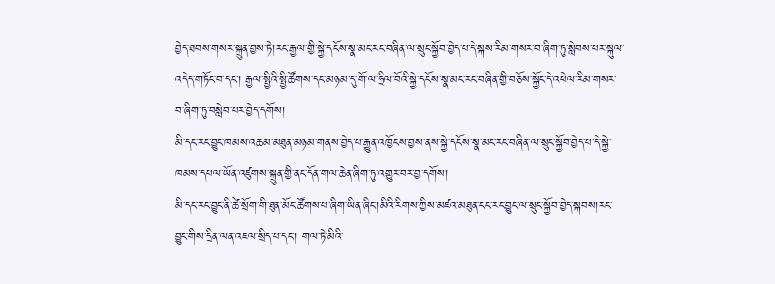བྱེད་ཐབས་གསར་སྐྲུན་བྱས་ཏེ།རང་རྒྱལ་གྱི་སྐྱེ་དངོས་སྣ་མང་རང་བཞིན་ལ་སྲུང་སྐྱོབ་བྱེད་པ་དེ་སྐས་རིམ་གསར་བ་ཞིག་ཏུ་སླེབས་པར་སྐུལ་འདེད་གཏོང་བ་དང་། རྒྱལ་སྤྱིའི་སྤྱི་ཚོགས་དང་མཉམ་དུ་གོ་ལ་ཧྲིལ་བོའི་སྐྱེ་དངོས་སྣ་མང་རང་བཞིན་གྱི་བཅོས་སྐྱོང་དེ་འཕེལ་རིམ་གསར་བ་ཞིག་ཏུ་བསླེབ་པར་བྱེད་དགོས།
མི་དང་རང་བྱུང་ཁམས་འཆམ་མཐུན་མཉམ་གནས་བྱེད་པ་རྒྱུན་འཁྱོངས་བྱས་ནས་སྐྱེ་དངོས་སྣ་མང་རང་བཞིན་ལ་སྲུང་སྐྱོབ་བྱེད་པ་དེ་སྐྱེ་ཁམས་དཔལ་ཡོན་འཛུགས་སྐྲུན་གྱི་ནང་དོན་གལ་ཆེན་ཞིག་ཏུ་འགྱུར་བར་བྱ་དགོས།
མི་དང་རང་བྱུང་ནི་ཚེ་སྲོག་གི་ཐུན་མོང་ཚོགས་པ་ཞིག་ཡིན་ཞིང་།མིའི་རིགས་ཀྱིས་མཛའ་མཐུན་ངང་རང་བྱུང་ལ་སྲུང་སྐྱོབ་བྱེད་སྐབས།རང་བྱུང་གིས་དྲིན་ལན་འཇལ་སྲིད་པ་དང་། གལ་ཏེ་མིའི་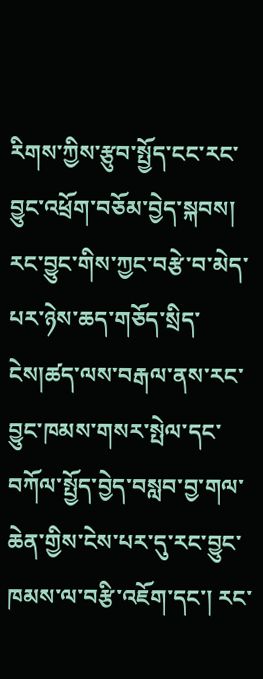རིགས་ཀྱིས་རྩུབ་སྤྱོད་ངང་རང་བྱུང་འཕྲོག་བཅོམ་བྱེད་སྐབས། རང་བྱུང་གིས་ཀྱང་བརྩེ་བ་མེད་པར་ཉེས་ཆད་གཅོད་སྲིད་ངེས།ཚད་ལས་བརྒལ་ནས་རང་བྱུང་ཁམས་གསར་སྤེལ་དང་བཀོལ་སྤྱོད་བྱེད་བསླབ་བྱ་གལ་ཆེན་གྱིས་ངེས་པར་དུ་རང་བྱུང་ཁམས་ལ་བརྩི་འཇོག་དང་། རང་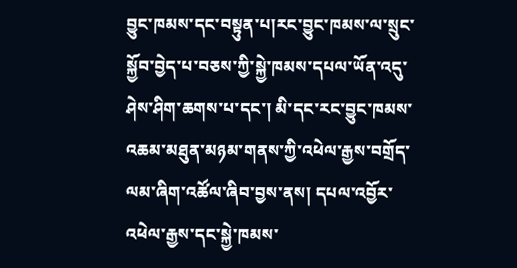བྱུང་ཁམས་དང་བསྟུན་པ།རང་བྱུང་ཁམས་ལ་སྲུང་སྐྱོབ་བྱེད་པ་བཅས་ཀྱི་སྐྱེ་ཁམས་དཔལ་ཡོན་འདུ་ཤེས་ཤིག་ཆགས་པ་དང་། མི་དང་རང་བྱུང་ཁམས་འཆམ་མཐུན་མཉམ་གནས་ཀྱི་འཕེལ་རྒྱས་བགྲོད་ལམ་ཞིག་འཚོལ་ཞིབ་བྱས་ནས། དཔལ་འབྱོར་འཕེལ་རྒྱས་དང་སྐྱེ་ཁམས་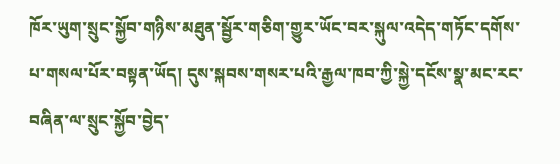ཁོར་ཡུག་སྲུང་སྐྱོབ་གཉིས་མཐུན་སྦྱོར་གཅིག་གྱུར་ཡོང་བར་སྐུལ་འདེད་གཏོང་དགོས་པ་གསལ་པོར་བསྟན་ཡོད། དུས་སྐབས་གསར་པའི་རྒྱལ་ཁབ་ཀྱི་སྐྱེ་དངོས་སྣ་མང་རང་བཞིན་ལ་སྲུང་སྐྱོབ་བྱེད་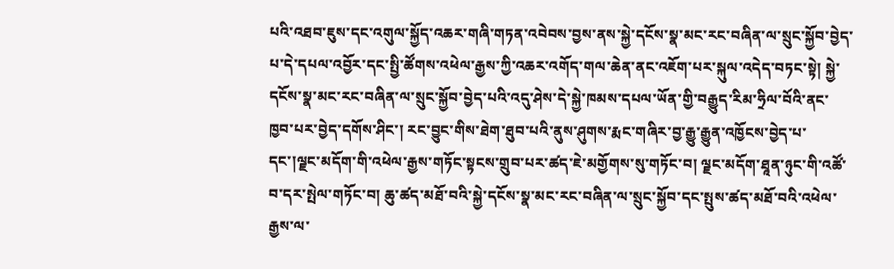པའི་འཐབ་ཇུས་དང་འགུལ་སྐྱོད་འཆར་གཞི་གཏན་འབེབས་བྱས་ནས་སྐྱེ་དངོས་སྣ་མང་རང་བཞིན་ལ་སྲུང་སྐྱོབ་བྱེད་པ་དེ་དཔལ་འབྱོར་དང་སྤྱི་ཚོགས་འཕེལ་རྒྱས་ཀྱི་འཆར་འགོད་གལ་ཆེན་ནང་འཇོག་པར་སྐུལ་འདེད་བཏང་སྟེ། སྐྱེ་དངོས་སྣ་མང་རང་བཞིན་ལ་སྲུང་སྐྱོབ་བྱེད་པའི་འདུ་ཤེས་དེ་སྐྱེ་ཁམས་དཔལ་ཡོན་གྱི་བརྒྱུད་རིམ་ཧྲིལ་བོའི་ནང་ཁྱབ་པར་བྱེད་དགོས་ཤིང་། རང་བྱུང་གིས་ཐེག་ཐུབ་པའི་ནུས་ཤུགས་རྨང་གཞིར་བྱ་རྒྱུ་རྒྱུན་འཁྱོངས་བྱེད་པ་དང་།ལྗང་མདོག་གི་འཕེལ་རྒྱས་གཏོང་སྟངས་གྲུབ་པར་ཚད་ཇེ་མགྱོགས་སུ་གཏོང་བ། ལྗང་མདོག་ཐཱན་ཉུང་གི་འཚོ་བ་དར་སྤེལ་གཏོང་བ། ཆུ་ཚད་མཐོ་བའི་སྐྱེ་དངོས་སྣ་མང་རང་བཞིན་ལ་སྲུང་སྐྱོབ་དང་སྤུས་ཚད་མཐོ་བའི་འཕེལ་རྒྱས་ལ་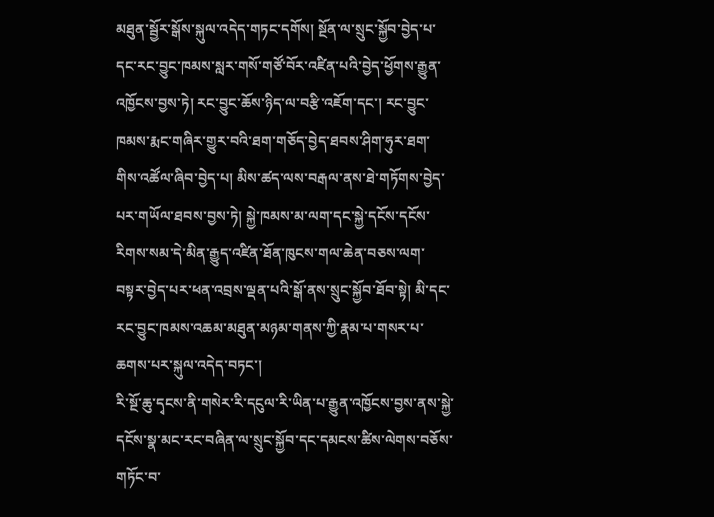མཐུན་སྦྱོར་སྒོས་སྐུལ་འདེད་གཏང་དགོས། སྔོན་ལ་སྲུང་སྐྱོབ་བྱེད་པ་དང་རང་བྱུང་ཁམས་སླར་གསོ་གཙོ་བོར་འཛིན་པའི་བྱེད་ཕྱོགས་རྒྱུན་འཁྱོངས་བྱས་ཏེ། རང་བྱུང་ཆོས་ཉིད་ལ་བརྩི་འཇོག་དང་། རང་བྱུང་ཁམས་རྨང་གཞིར་གྱུར་བའི་ཐག་གཅོད་བྱེད་ཐབས་ཤིག་ཧུར་ཐག་གིས་འཚོལ་ཞིབ་བྱེད་པ། མིས་ཚད་ལས་བརྒལ་ནས་ཐེ་གཏོགས་བྱེད་པར་གཡོལ་ཐབས་བྱས་ཏེ། སྐྱེ་ཁམས་མ་ལག་དང་སྐྱེ་དངོས་དངོས་རིགས་སམ་དེ་མིན་རྒྱུད་འཛིན་ཐོན་ཁུངས་གལ་ཆེན་བཅས་ལག་བསྟར་བྱེད་པར་ཕན་འབྲས་ལྡན་པའི་སྒོ་ནས་སྲུང་སྐྱོབ་ཐོབ་སྟེ། མི་དང་རང་བྱུང་ཁམས་འཆམ་མཐུན་མཉམ་གནས་ཀྱི་རྣམ་པ་གསར་པ་ཆགས་པར་སྐུལ་འདེད་བཏང་།
རི་སྔོ་ཆུ་དྭངས་ནི་གསེར་རི་དངུལ་རི་ཡིན་པ་རྒྱུན་འཁྱོངས་བྱས་ནས་སྐྱེ་དངོས་སྣ་མང་རང་བཞིན་ལ་སྲུང་སྐྱོབ་དང་དམངས་ཚིས་ལེགས་བཅོས་གཏོང་བ་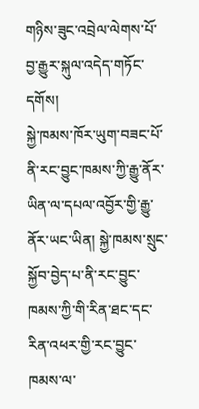གཉིས་ཟུང་འབྲེལ་ལེགས་པོ་བྱ་རྒྱུར་སྐུལ་འདེད་གཏོང་དགོས།
སྐྱེ་ཁམས་ཁོར་ཡུག་བཟང་པོ་ནི་རང་བྱུང་ཁམས་ཀྱི་རྒྱུ་ནོར་ཡིན་ལ་དཔལ་འབྱོར་གྱི་རྒྱུ་ནོར་ཡང་ཡིན། སྐྱེ་ཁམས་སྲུང་སྐྱོབ་བྱེད་པ་ནི་རང་བྱུང་ཁམས་ཀྱི་གི་རིན་ཐང་དང་རིན་འཕར་གྱི་རང་བྱུང་ཁམས་ལ་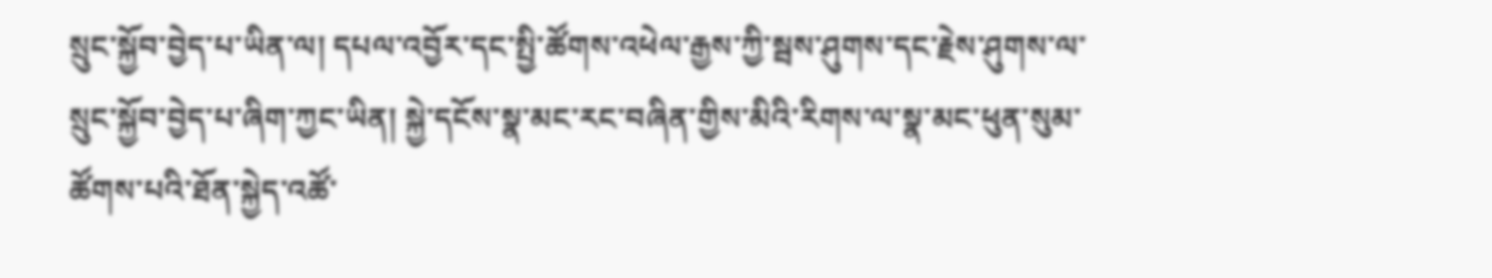སྲུང་སྐྱོབ་བྱེད་པ་ཡིན་ལ། དཔལ་འབྱོར་དང་སྤྱི་ཚོགས་འཕེལ་རྒྱས་ཀྱི་སྦས་ཤུགས་དང་རྗེས་ཤུགས་ལ་སྲུང་སྐྱོབ་བྱེད་པ་ཞིག་ཀྱང་ཡིན། སྐྱེ་དངོས་སྣ་མང་རང་བཞིན་གྱིས་མིའི་རིགས་ལ་སྣ་མང་ཕུན་སུམ་ཚོགས་པའི་ཐོན་སྐྱེད་འཚོ་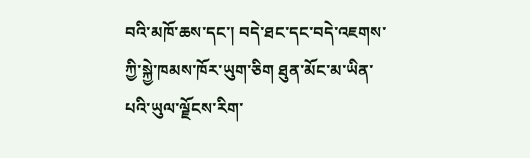བའི་མཁོ་ཆས་དང་། བདེ་ཐང་དང་བདེ་འཇགས་ཀྱི་སྐྱེ་ཁམས་ཁོར་ཡུག་ཅིག ཐུན་མོང་མ་ཡིན་པའི་ཡུལ་ལྗོངས་རིག་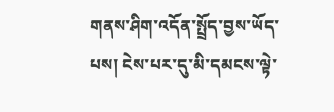གནས་ཤིག་འདོན་སྤྲོད་བྱས་ཡོད་པས། ངེས་པར་དུ་མི་དམངས་ལྟེ་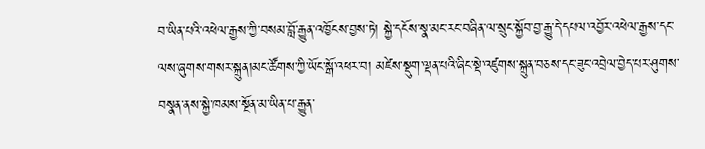བ་ཡིན་པའི་འཕེལ་རྒྱས་ཀྱི་བསམ་བློ་རྒྱུན་འཁྱོངས་བྱས་ཏེ། སྐྱེ་དངོས་སྣ་མང་རང་བཞིན་ལ་སྲུང་སྐྱོབ་བྱ་རྒྱུ་དེ་དཔལ་འབྱོར་འཕེལ་རྒྱས་དང་ལས་ཞུགས་གསར་སྐྲུན།མང་ཚོགས་ཀྱི་ཡོང་སྒོ་འཕར་བ། མཛེས་སྡུག་ལྡན་པའི་ཞིང་སྡེ་འཛུགས་སྐྲུན་བཅས་དང་ཟུང་འབྲེལ་བྱེད་པར་ཤུགས་བསྣན་ནས་སྐྱེ་ཁམས་སྔོན་མ་ཡིན་པ་རྒྱུན་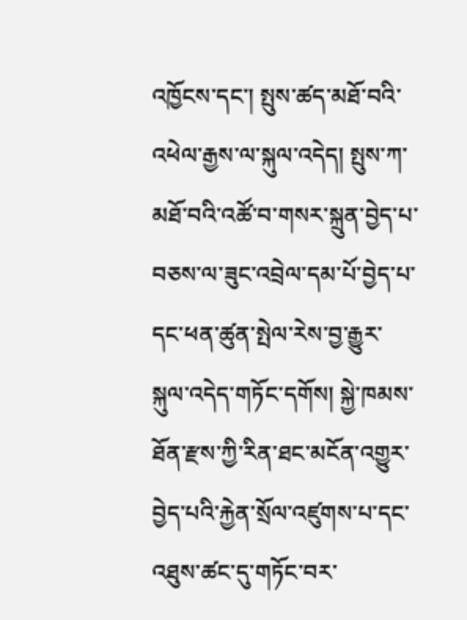འཁྱོངས་དང་། སྤུས་ཚད་མཐོ་བའི་འཕེལ་རྒྱས་ལ་སྐུལ་འདེད། སྤུས་ཀ་མཐོ་བའི་འཚོ་བ་གསར་སྐྲུན་བྱེད་པ་བཅས་ལ་ཟུང་འབྲེལ་དམ་པོ་བྱེད་པ་དང་ཕན་ཚུན་སྤེལ་རེས་བྱ་རྒྱུར་སྐུལ་འདེད་གཏོང་དགོས། སྐྱེ་ཁམས་ཐོན་རྫས་ཀྱི་རིན་ཐང་མངོན་འགྱུར་བྱེད་པའི་རྐྱེན་སྲོལ་འཛུགས་པ་དང་འཐུས་ཚང་དུ་གཏོང་བར་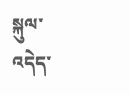སྐུལ་འདེད་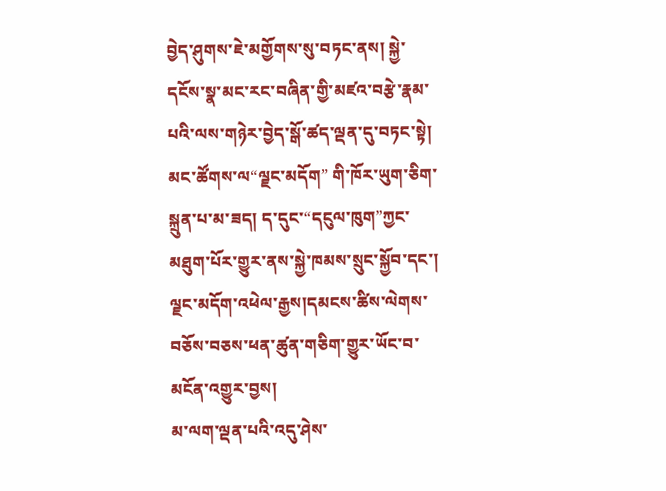བྱེད་ཤུགས་ཇེ་མགྱོགས་སུ་བཏང་ནས། སྐྱེ་དངོས་སྣ་མང་རང་བཞིན་གྱི་མཛའ་བརྩེ་རྣམ་པའི་ལས་གཉེར་བྱེད་སྒོ་ཚད་ལྡན་དུ་བཏང་སྟེ། མང་ཚོགས་ལ“ལྗང་མདོག” གི་ཁོར་ཡུག་ཅིག་སྐྲུན་པ་མ་ཟད། ད་དུང་“དངུལ་ཁུག”ཀྱང་མཐུག་པོར་གྱུར་ནས་སྐྱེ་ཁམས་སྲུང་སྐྱོབ་དང་། ལྗང་མདོག་འཕེལ་རྒྱས།དམངས་ཚིས་ལེགས་བཅོས་བཅས་ཕན་ཚུན་གཅིག་གྱུར་ཡོང་བ་མངོན་འགྱུར་བྱས།
མ་ལག་ལྡན་པའི་འདུ་ཤེས་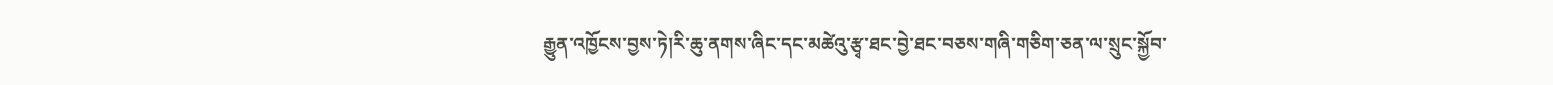རྒྱུན་འཁྱོངས་བྱས་ཏེ།རི་ཆུ་ནགས་ཞིང་དང་མཚེའུ་རྩྭ་ཐང་བྱེ་ཐང་བཅས་གཞི་གཅིག་ཅན་ལ་སྲུང་སྐྱོབ་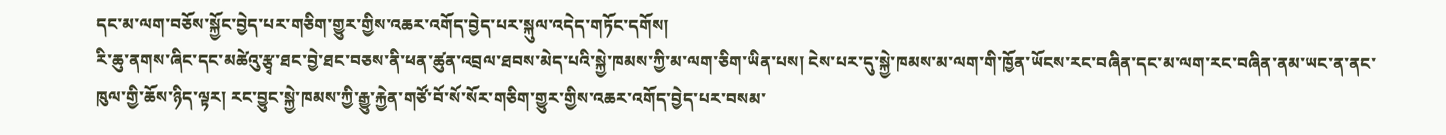དང་མ་ལག་བཅོས་སྐྱོང་བྱེད་པར་གཅིག་གྱུར་གྱིས་འཆར་འགོད་བྱེད་པར་སྐུལ་འདེད་གཏོང་དགོས།
རི་ཆུ་ནགས་ཞིང་དང་མཚེའུ་རྩྭ་ཐང་བྱེ་ཐང་བཅས་ནི་ཕན་ཚུན་འབྲལ་ཐབས་མེད་པའི་སྐྱེ་ཁམས་ཀྱི་མ་ལག་ཅིག་ཡིན་པས། ངེས་པར་དུ་སྐྱེ་ཁམས་མ་ལག་གི་ཁྱོན་ཡོངས་རང་བཞིན་དང་མ་ལག་རང་བཞིན་ནམ་ཡང་ན་ནང་ཁུལ་གྱི་ཆོས་ཉིད་ལྟར། རང་བྱུང་སྐྱེ་ཁམས་ཀྱི་རྒྱུ་རྐྱེན་གཙོ་བོ་སོ་སོར་གཅིག་གྱུར་གྱིས་འཆར་འགོད་བྱེད་པར་བསམ་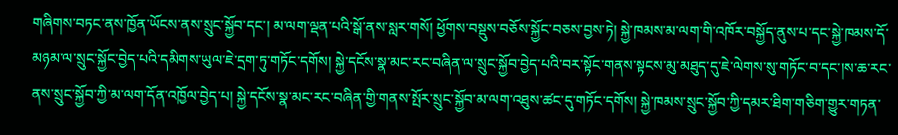གཞིགས་བཏང་ནས་ཁྱོན་ཡོངས་ནས་སྲུང་སྐྱོབ་དང་། མ་ལག་ལྡན་པའི་སྒོ་ནས་སླར་གསོ། ཕྱོགས་བསྡུས་བཅོས་སྐྱོང་བཅས་བྱས་ཏེ། སྐྱེ་ཁམས་མ་ལག་གི་འཁོར་བསྐྱོད་ནུས་པ་དང་སྐྱེ་ཁམས་དོ་མཉམ་ལ་སྲུང་སྐྱོང་བྱེད་པའི་དམིགས་ཡུལ་ཇེ་དྲག་ཏུ་གཏོང་དགོས། སྐྱེ་དངོས་སྣ་མང་རང་བཞིན་ལ་སྲུང་སྐྱོབ་བྱེད་པའི་བར་སྟོང་གནས་སྟངས་མུ་མཐུད་དུ་ཇེ་ལེགས་སུ་གཏོང་བ་དང་།ས་ཆ་རང་ནས་སྲུང་སྐྱོབ་ཀྱི་མ་ལག་དོན་འཁྱོལ་བྱེད་པ། སྐྱེ་དངོས་སྣ་མང་རང་བཞིན་གྱི་གནས་སྤོར་སྲུང་སྐྱོབ་མ་ལག་འཐུས་ཚང་དུ་གཏོང་དགོས། སྐྱེ་ཁམས་སྲུང་སྐྱོབ་ཀྱི་དམར་ཐིག་གཅིག་གྱུར་གཏན་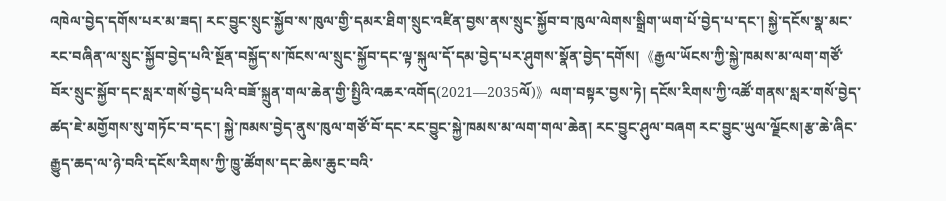འཁེལ་བྱེད་དགོས་པར་མ་ཟད། རང་བྱུང་སྲུང་སྐྱོབ་ས་ཁུལ་གྱི་དམར་ཐིག་སྲུང་འཛིན་བྱས་ནས་སྲུང་སྐྱོབ་བ་ཁུལ་ལེགས་སྒྲིག་ཡག་པོ་བྱེད་པ་དང་། སྐྱེ་དངོས་སྣ་མང་རང་བཞིན་ལ་སྲུང་སྐྱོབ་བྱེད་པའི་སྔོན་བསྐྱོད་ས་ཁོངས་ལ་སྲུང་སྐྱོབ་དང་ལྟ་སྐུལ་དོ་དམ་བྱེད་པར་ཤུགས་སྣོན་བྱེད་དགོས།《རྒྱལ་ཡོངས་ཀྱི་སྐྱེ་ཁམས་མ་ལག་གཙོ་བོར་སྲུང་སྐྱོབ་དང་སླར་གསོ་བྱེད་པའི་བཟོ་སྐྲུན་གལ་ཆེན་གྱི་སྤྱིའི་འཆར་འགོད(2021—2035ལོ)》ལག་བསྟར་བྱས་ཏེ། དངོས་རིགས་ཀྱི་འཚོ་གནས་སླར་གསོ་བྱེད་ཚད་ཇེ་མགྱོགས་སུ་གཏོང་བ་དང་། སྐྱེ་ཁམས་བྱེད་ནུས་ཁུལ་གཙོ་བོ་དང་རང་བྱུང་སྐྱེ་ཁམས་མ་ལག་གལ་ཆེན། རང་བྱུང་ཤུལ་བཞག རང་བྱུང་ཡུལ་ལྗོངས།རྩ་ཆེ་ཞིང་རྒྱུད་ཆད་ལ་ཉེ་བའི་དངོས་རིགས་ཀྱི་ཁྱུ་ཚོགས་དང་ཆེས་ཆུང་བའི་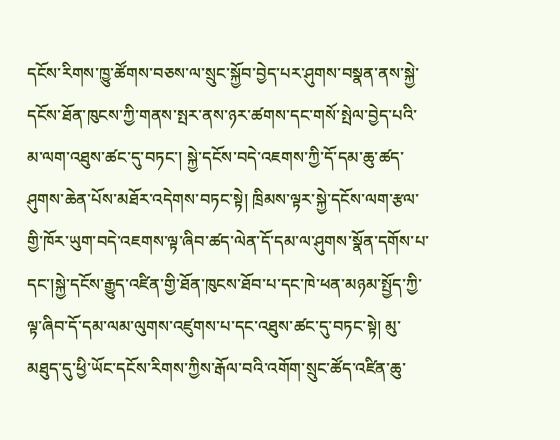དངོས་རིགས་ཁྱུ་ཚོགས་བཅས་ལ་སྲུང་སྐྱོབ་བྱེད་པར་ཤུགས་བསྣན་ནས་སྐྱེ་དངོས་ཐོན་ཁུངས་ཀྱི་གནས་སྤར་ནས་ཉར་ཚགས་དང་གསོ་སྤེལ་བྱེད་པའི་མ་ལག་འཐུས་ཚང་དུ་བཏང་། སྐྱེ་དངོས་བདེ་འཇགས་ཀྱི་དོ་དམ་ཆུ་ཚད་ཤུགས་ཆེན་པོས་མཐོར་འདེགས་བཏང་སྟེ། ཁྲིམས་ལྟར་སྐྱེ་དངོས་ལག་རྩལ་གྱི་ཁོར་ཡུག་བདེ་འཇགས་ལྟ་ཞིབ་ཚད་ལེན་དོ་དམ་ལ་ཤུགས་སྣོན་དགོས་པ་དང་།སྐྱེ་དངོས་རྒྱུད་འཛིན་གྱི་ཐོན་ཁུངས་ཐོབ་པ་དང་ཁེ་ཕན་མཉམ་སྤྱོད་ཀྱི་ལྟ་ཞིབ་དོ་དམ་ལམ་ལུགས་འཛུགས་པ་དང་འཐུས་ཚང་དུ་བཏང་སྟེ། མུ་མཐུད་དུ་ཕྱི་ཡོང་དངོས་རིགས་ཀྱིས་རྒོལ་བའི་འགོག་སྲུང་ཚོད་འཛིན་ཆུ་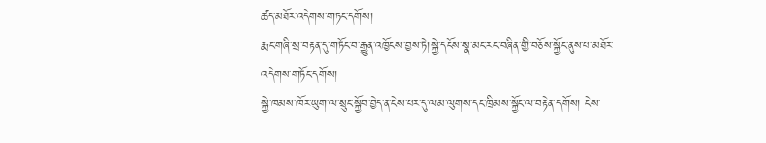ཚད་མཐོར་འདེགས་གཏང་དགོས།
རྨང་གཞི་སྲ་བརྟན་དུ་གཏོང་བ་རྒྱུན་འཁྱོངས་བྱས་ཏེ།སྐྱེ་དངོས་སྣ་མང་རང་བཞིན་གྱི་བཅོས་སྐྱོང་ནུས་པ་མཐོར་འདེགས་གཏོང་དགོས།
སྐྱེ་ཁམས་ཁོར་ཡུག་ལ་སྲུང་སྐྱོབ་བྱེད་ན་ངེས་པར་དུ་ལམ་ལུགས་དང་ཁྲིམས་སྐྱོང་ལ་བརྟེན་དགོས། ངེས་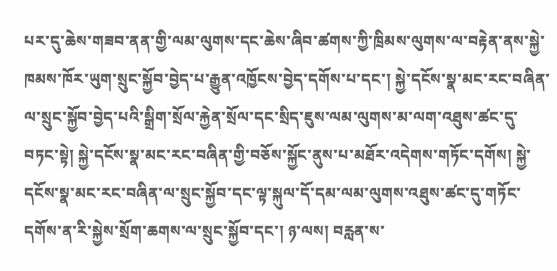པར་དུ་ཆེས་གཟབ་ནན་གྱི་ལམ་ལུགས་དང་ཆེས་ཞིབ་ཚགས་ཀྱི་ཁྲིམས་ལུགས་ལ་བརྟེན་ནས་སྐྱེ་ཁམས་ཁོར་ཡུག་སྲུང་སྐྱོབ་བྱེད་པ་རྒྱུན་འཁྱོངས་བྱེད་དགོས་པ་དང་། སྐྱེ་དངོས་སྣ་མང་རང་བཞིན་ལ་སྲུང་སྐྱོབ་བྱེད་པའི་སྒྲིག་སྲོལ་རྐྱེན་སྲོལ་དང་སྲིད་ཇུས་ལམ་ལུགས་མ་ལག་འཐུས་ཚང་དུ་བཏང་སྟེ། སྐྱེ་དངོས་སྣ་མང་རང་བཞིན་གྱི་བཅོས་སྐྱོང་ནུས་པ་མཐོར་འདེགས་གཏོང་དགོས། སྐྱེ་དངོས་སྣ་མང་རང་བཞིན་ལ་སྲུང་སྐྱོབ་དང་ལྟ་སྐུལ་དོ་དམ་ལམ་ལུགས་འཐུས་ཚང་དུ་གཏོང་དགོས་ན་རི་སྐྱེས་སྲོག་ཆགས་ལ་སྲུང་སྐྱོབ་དང་། ཉ་ལས། བརླན་ས་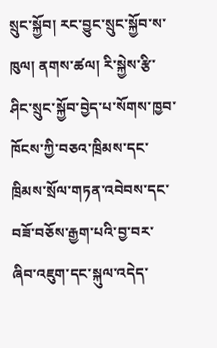སྲུང་སྐྱོབ། རང་བྱུང་སྲུང་སྐྱོབ་ས་ཁུལ། ནགས་ཚལ། རི་སྐྱེས་རྩི་ཤིང་སྲུང་སྐྱོབ་བྱེད་པ་སོགས་ཁྱབ་ཁོངས་ཀྱི་བཅའ་ཁྲིམས་དང་ཁྲིམས་སྲོལ་གཏན་འབེབས་དང་བཟོ་བཅོས་རྒྱག་པའི་བྱ་བར་ཞིབ་འཇུག་དང་སྐུལ་འདེད་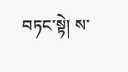བཏང་སྟེ། ས་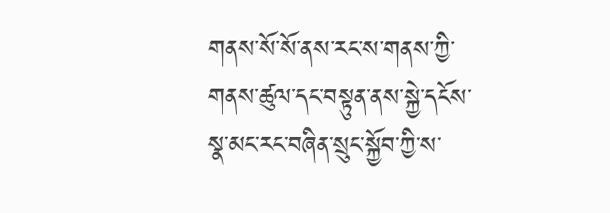གནས་སོ་སོ་ནས་རང་ས་གནས་ཀྱི་གནས་ཚུལ་དང་བསྟུན་ནས་སྐྱེ་དངོས་སྣ་མང་རང་བཞིན་སྲུང་སྐྱོབ་ཀྱི་ས་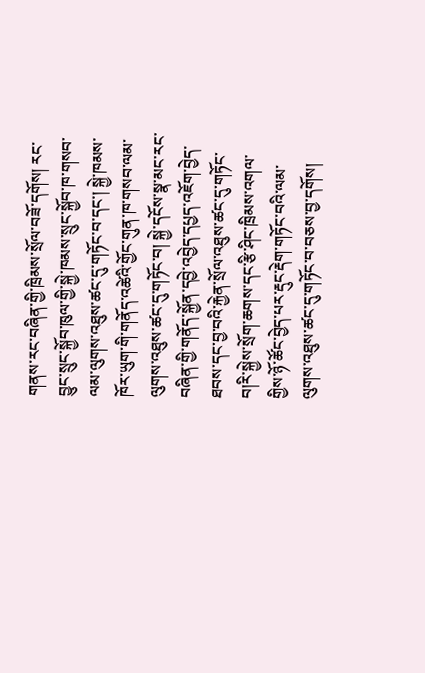གནས་རང་བཞིན་གྱི་ཁྲིམས་སྲོལ་བཟོ་དགོས། རང་བྱུང་སྲུང་སྐྱོབ་ཁུལ་གྱི་སྐྱེ་ཁམས་སྲུང་སྐྱོབ་ཁ་གསབ་ལམ་ལུགས་འཐུས་ཚང་དུ་གཏོང་བ་དང་། སྐྱེ་ཁམས་ཁོར་ཡུག་གི་གནོད་འཚེའི་གྱོང་གུན་ཁ་གསབ་ལམ་ལུགས་འཐུས་ཚང་དུ་གཏོང་བ། སྐྱེ་དངོས་སྣ་མང་རང་བཞིན་གྱི་གནོད་སྐྱོན་དབྱེ་འབྱེད་དཔྱད་འཇོག་བྱེད་ཐབས་དང་བྱ་བའི་རྐྱེན་སྲོལ་འཐུས་ཚང་དུ་གཏོང་བ།རི་སྐྱེས་སྲོག་ཆགས་དང་རྩི་ཤིང་ཁྲིམས་འགལ་གྱིས་ཉོ་ཚོང་བྱེད་པར་རྡུང་རྡེག་གཏོང་བའི་ལམ་ལུགས་འཐུས་ཚང་དུ་གཏོང་བ་བཅས་བྱ་དགོས།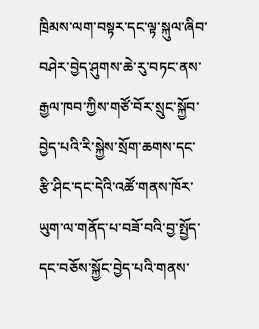ཁྲིམས་ལག་བསྟར་དང་ལྟ་སྐུལ་ཞིབ་བཤེར་བྱེད་ཤུགས་ཆེ་རུ་བཏང་ནས་རྒྱལ་ཁབ་ཀྱིས་གཙོ་བོར་སྲུང་སྐྱོབ་བྱེད་པའི་རི་སྐྱེས་སྲོག་ཆགས་དང་རྩི་ཤིང་དང་དེའི་འཚོ་གནས་ཁོར་ཡུག་ལ་གནོད་པ་བཟོ་བའི་བྱ་སྤྱོད་དང་བཅོས་སྐྱོང་བྱེད་པའི་གནས་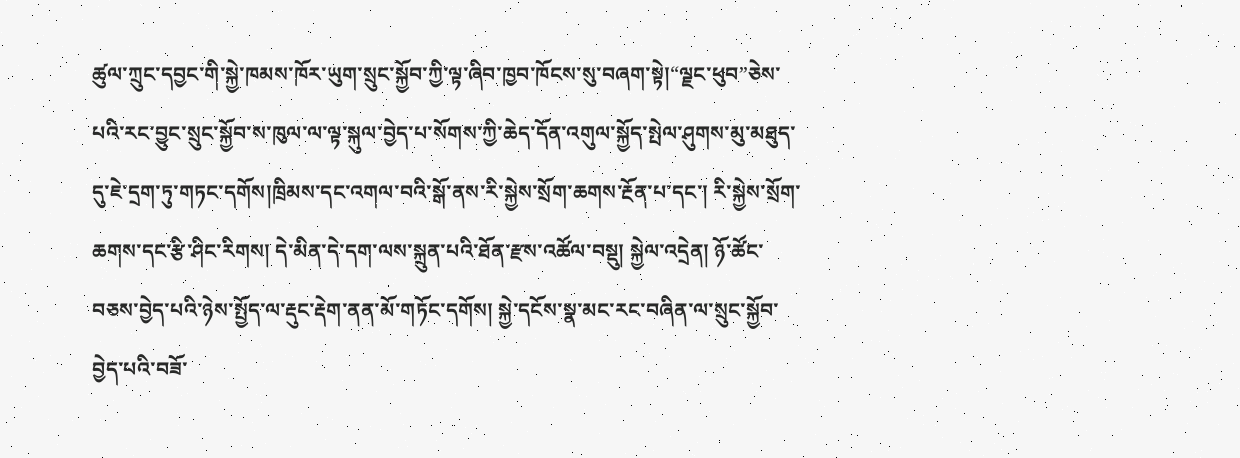ཚུལ་ཀྲུང་དབྱང་གི་སྐྱེ་ཁམས་ཁོར་ཡུག་སྲུང་སྐྱོབ་ཀྱི་ལྟ་ཞིབ་ཁྱབ་ཁོངས་སུ་བཞག་སྟེ།“ལྗང་ཕུབ”ཅེས་པའི་རང་བྱུང་སྲུང་སྐྱོབ་ས་ཁུལ་ལ་ལྟ་སྐུལ་བྱེད་པ་སོགས་ཀྱི་ཆེད་དོན་འགུལ་སྐྱོད་སྤེལ་ཤུགས་མུ་མཐུད་དུ་ཇེ་དྲག་ཏུ་གཏང་དགོས།ཁྲིམས་དང་འགལ་བའི་སྒོ་ནས་རི་སྐྱེས་སྲོག་ཆགས་རྔོན་པ་དང་། རི་སྐྱེས་སྲོག་ཆགས་དང་རྩི་ཤིང་རིགས། དེ་མིན་དེ་དག་ལས་སྐྲུན་པའི་ཐོན་རྫས་འཚོལ་བསྡུ། སྐྱེལ་འདྲེན། ཉོ་ཚོང་བཅས་བྱེད་པའི་ཉེས་སྤྱོད་ལ་རྡུང་རྡེག་ནན་མོ་གཏོང་དགོས། སྐྱེ་དངོས་སྣ་མང་རང་བཞིན་ལ་སྲུང་སྐྱོབ་བྱེད་པའི་བཟོ་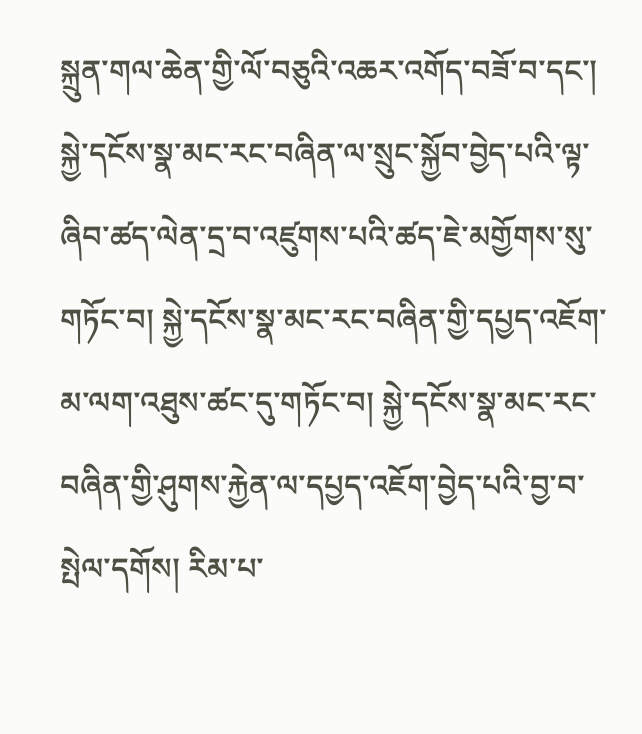སྐྲུན་གལ་ཆེན་གྱི་ལོ་བཅུའི་འཆར་འགོད་བཟོ་བ་དང་། སྐྱེ་དངོས་སྣ་མང་རང་བཞིན་ལ་སྲུང་སྐྱོབ་བྱེད་པའི་ལྟ་ཞིབ་ཚད་ལེན་དྲ་བ་འཛུགས་པའི་ཚད་ཇེ་མགྱོགས་སུ་གཏོང་བ། སྐྱེ་དངོས་སྣ་མང་རང་བཞིན་གྱི་དཔྱད་འཇོག་མ་ལག་འཐུས་ཚང་དུ་གཏོང་བ། སྐྱེ་དངོས་སྣ་མང་རང་བཞིན་གྱི་ཤུགས་རྐྱེན་ལ་དཔྱད་འཇོག་བྱེད་པའི་བྱ་བ་སྤེལ་དགོས། རིམ་པ་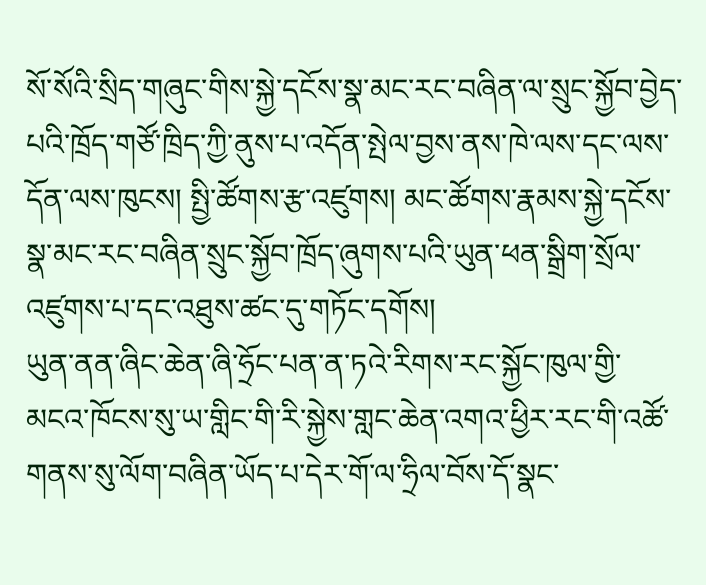སོ་སོའི་སྲིད་གཞུང་གིས་སྐྱེ་དངོས་སྣ་མང་རང་བཞིན་ལ་སྲུང་སྐྱོབ་བྱེད་པའི་ཁྲོད་གཙོ་ཁྲིད་ཀྱི་ནུས་པ་འདོན་སྤེལ་བྱས་ནས་ཁེ་ལས་དང་ལས་དོན་ལས་ཁུངས། སྤྱི་ཚོགས་རྩ་འཛུགས། མང་ཚོགས་རྣམས་སྐྱེ་དངོས་སྣ་མང་རང་བཞིན་སྲུང་སྐྱོབ་ཁྲོད་ཞུགས་པའི་ཡུན་ཕན་སྒྲིག་སྲོལ་འཛུགས་པ་དང་འཐུས་ཚང་དུ་གཏོང་དགོས།
ཡུན་ནན་ཞིང་ཆེན་ཞི་ཧྲོང་པན་ན་ཏའེ་རིགས་རང་སྐྱོང་ཁུལ་གྱི་མངའ་ཁོངས་སུ་ཡ་གླིང་གི་རི་སྐྱེས་གླང་ཆེན་འགའ་ཕྱིར་རང་གི་འཚོ་གནས་སུ་ལོག་བཞིན་ཡོད་པ་དེར་གོ་ལ་ཧྲིལ་བོས་དོ་སྣང་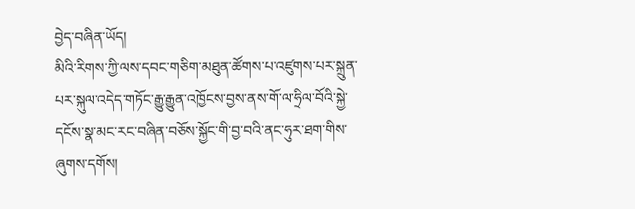བྱེད་བཞིན་ཡོད།
མིའི་རིགས་ཀྱི་ལས་དབང་གཅིག་མཐུན་ཚོགས་པ་འཛུགས་པར་སྐྲུན་པར་སྐུལ་འདེད་གཏོང་རྒྱུ་རྒྱུན་འཁྱོངས་བྱས་ནས་གོ་ལ་ཧྲིལ་བོའི་སྐྱེ་དངོས་སྣ་མང་རང་བཞིན་བཅོས་སྐྱོང་གི་བྱ་བའི་ནང་ཧུར་ཐག་གིས་ཞུགས་དགོས།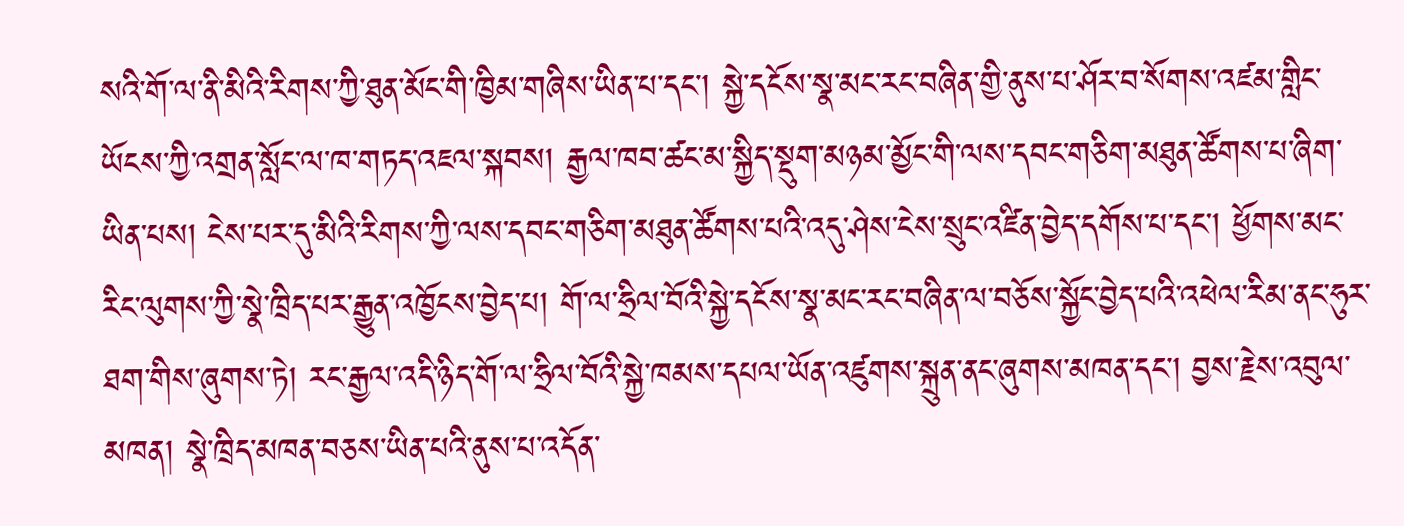སའི་གོ་ལ་ནི་མིའི་རིགས་ཀྱི་ཐུན་མོང་གི་ཁྱིམ་གཞིས་ཡིན་པ་དང་། སྐྱེ་དངོས་སྣ་མང་རང་བཞིན་གྱི་ནུས་པ་ཤོར་བ་སོགས་འཛམ་གླིང་ཡོངས་ཀྱི་འགྲན་སློང་ལ་ཁ་གཏད་འཇལ་སྐབས། རྒྱལ་ཁབ་ཚང་མ་སྐྱིད་སྡུག་མཉམ་མྱོང་གི་ལས་དབང་གཅིག་མཐུན་ཚོགས་པ་ཞིག་ཡིན་པས། ངེས་པར་དུ་མིའི་རིགས་ཀྱི་ལས་དབང་གཅིག་མཐུན་ཚོགས་པའི་འདུ་ཤེས་ངེས་སྲུང་འཛིན་བྱེད་དགོས་པ་དང་། ཕྱོགས་མང་རིང་ལུགས་ཀྱི་སྣེ་ཁྲིད་པར་རྒྱུན་འཁྱོངས་བྱེད་པ། གོ་ལ་ཧྲིལ་བོའི་སྐྱེ་དངོས་སྣ་མང་རང་བཞིན་ལ་བཅོས་སྐྱོང་བྱེད་པའི་འཕེལ་རིམ་ནང་ཧུར་ཐག་གིས་ཞུགས་ཏེ། རང་རྒྱལ་འདི་ཉིད་གོ་ལ་ཧྲིལ་བོའི་སྐྱེ་ཁམས་དཔལ་ཡོན་འཛུགས་སྐྲུན་ནང་ཞུགས་མཁན་དང་། བྱས་རྗེས་འབུལ་མཁན། སྣེ་ཁྲིད་མཁན་བཅས་ཡིན་པའི་ནུས་པ་འདོན་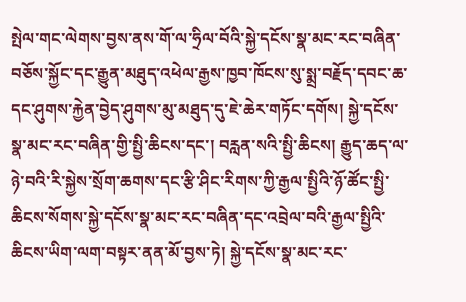སྤེལ་གང་ལེགས་བྱས་ནས་གོ་ལ་ཧྲིལ་བོའི་སྐྱེ་དངོས་སྣ་མང་རང་བཞིན་བཅོས་སྐྱོང་དང་རྒྱུན་མཐུད་འཕེལ་རྒྱས་ཁྱབ་ཁོངས་སུ་སྨྲ་བརྗོད་དབང་ཆ་དང་ཤུགས་རྐྱེན་བྱེད་ཤུགས་མུ་མཐུད་དུ་ཇེ་ཆེར་གཏོང་དགོས། སྐྱེ་དངོས་སྣ་མང་རང་བཞིན་གྱི་སྤྱི་ཆིངས་དང་། བརླན་སའི་སྤྱི་ཆིངས། རྒྱུད་ཆད་ལ་ཉེ་བའི་རི་སྐྱེས་སྲོག་ཆགས་དང་རྩི་ཤིང་རིགས་ཀྱི་རྒྱལ་སྤྱིའི་ཉོ་ཚོང་སྤྱི་ཆིངས་སོགས་སྐྱེ་དངོས་སྣ་མང་རང་བཞིན་དང་འབྲེལ་བའི་རྒྱལ་སྤྱིའི་ཆིངས་ཡིག་ལག་བསྟར་ནན་མོ་བྱས་ཏེ། སྐྱེ་དངོས་སྣ་མང་རང་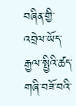བཞིན་གྱི་འབྲེལ་ཡོད་རྒྱལ་སྤྱིའི་ཚད་གཞི་བཟོ་བའི་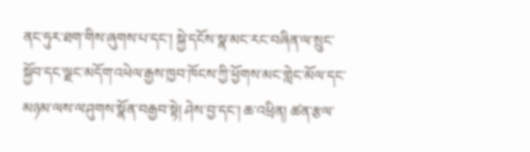ནང་ཧུར་ཐག་གིས་ཞུགས་པ་དང་། སྐྱེ་དངོས་སྣ་མང་རང་བཞིན་ལ་སྲུང་སྐྱོབ་དང་ལྗང་མདོག་འཕེལ་རྒྱས་ཁྱབ་ཁོངས་ཀྱི་ཕྱོགས་མང་གླེང་མོལ་དང་མཉམ་ལས་ལ་ཤུགས་སྣོན་བརྒྱབ་སྟེ། ཤེས་བྱ་དང་། ཆ་འཕྲིན། ཚན་རྩལ་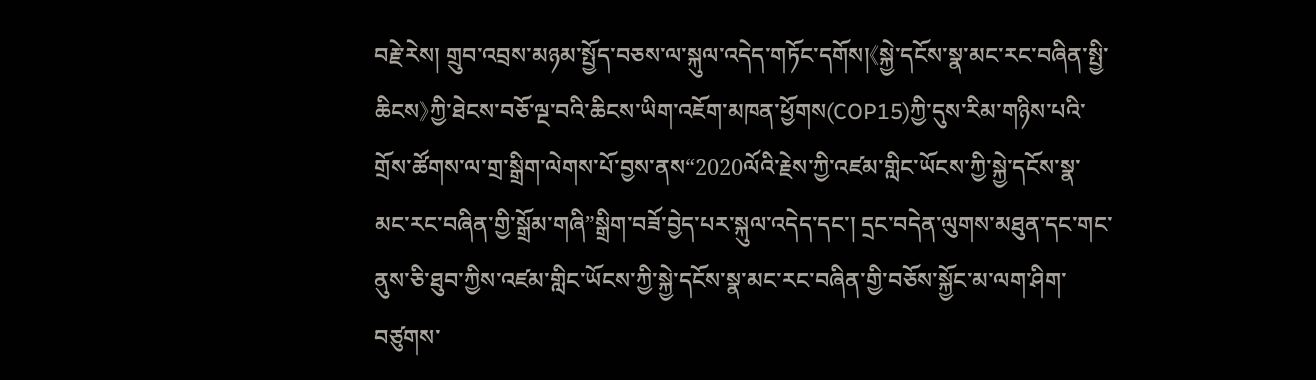བརྗེ་རེས། གྲུབ་འབྲས་མཉམ་སྤྱོད་བཅས་ལ་སྐུལ་འདེད་གཏོང་དགོས།《སྐྱེ་དངོས་སྣ་མང་རང་བཞིན་སྤྱི་ཆིངས》ཀྱི་ཐེངས་བཅོ་ལྔ་བའི་ཆིངས་ཡིག་འཇོག་མཁན་ཕྱོགས(COP15)ཀྱི་དུས་རིམ་གཉིས་པའི་གྲོས་ཚོགས་ལ་གྲ་སྒྲིག་ལེགས་པོ་བྱས་ནས“2020ལོའི་རྗེས་ཀྱི་འཛམ་གླིང་ཡོངས་ཀྱི་སྐྱེ་དངོས་སྣ་མང་རང་བཞིན་གྱི་སྒྲོམ་གཞི”སྒྲིག་བཟོ་བྱེད་པར་སྐུལ་འདེད་དང་། དྲང་བདེན་ལུགས་མཐུན་དང་གང་ནུས་ཅི་ཐུབ་ཀྱིས་འཛམ་གླིང་ཡོངས་ཀྱི་སྐྱེ་དངོས་སྣ་མང་རང་བཞིན་གྱི་བཅོས་སྐྱོང་མ་ལག་ཤིག་བཙུགས་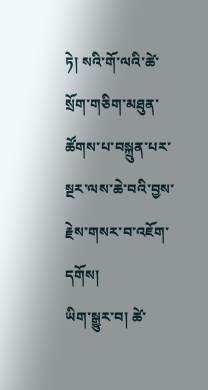ཏེ། སའི་གོ་ལའི་ཚེ་སྲོག་གཅིག་མཐུན་ཚོགས་པ་བསྐྲུན་པར་སྔར་ལས་ཆེ་བའི་བྱས་རྗེས་གསར་བ་འཇོག་དགོས།
ཡིག་སྒྱུར་བ། ཚེ་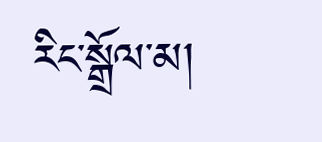རིང་སྒྲོལ་མ།